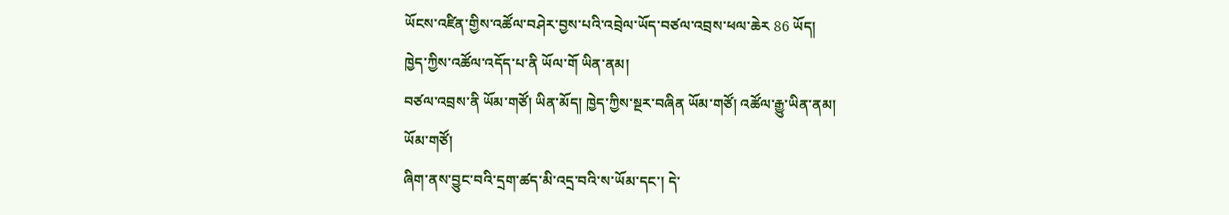ཡོངས་འཛིན་གྱིས་འཚོལ་བཤེར་བྱས་པའི་འབྲེལ་ཡོད་བཙལ་འབྲས་ཕལ་ཆེར 86 ཡོད།
ཁྱེད་ཀྱིས་འཚོལ་འདོད་པ་ནི ཡོལ་གོ ཡིན་ནམ།
བཙལ་འབྲས་ནི ཡོམ་གཙོ། ཡིན་མོད། ཁྱེད་ཀྱིས་སྔར་བཞིན ཡོམ་གཙོ། འཚོལ་རྒྱུ་ཡིན་ནམ།
ཡོམ་གཙོ།
ཞིག་ནས་བྱུང་བའི་དྲག་ཚད་མི་འདྲ་བའི་ས་ཡོམ་དང་། དེ་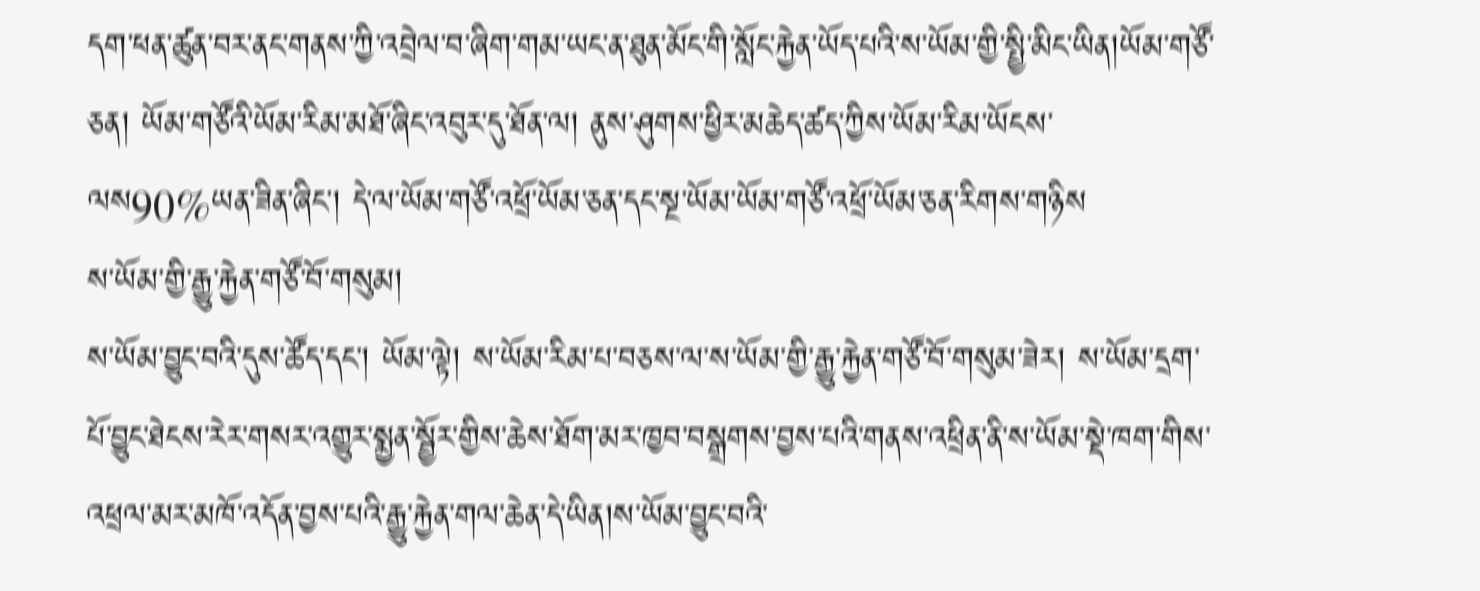དག་ཕན་ཚུན་བར་ནང་གནས་ཀྱི་འབྲེལ་བ་ཞིག་གམ་ཡང་ན་ཐུན་མོང་གི་སློང་རྐྱེན་ཡོད་པའི་ས་ཡོམ་གྱི་སྤྱི་མིང་ཡིན།ཡོམ་གཙོ་ཅན། ཡོམ་གཙོའི་ཡོམ་རིམ་མཐོ་ཞིང་འབུར་དུ་ཐོན་ལ། ནུས་ཤུགས་ཕྱིར་མཆེད་ཚད་ཀྱིས་ཡོམ་རིམ་ཡོངས་ལས90%ཡན་ཟིན་ཞིང་། དེ་ལ་ཡོམ་གཙོ་འཕྲོ་ཡོམ་ཅན་དང་སྔ་ཡོམ་ཡོམ་གཙོ་འཕྲོ་ཡོམ་ཅན་རིགས་གཉིས
ས་ཡོམ་གྱི་རྒྱུ་རྐྱེན་གཙོ་བོ་གསུམ།
ས་ཡོམ་བྱུང་བའི་དུས་ཚོད་དང་། ཡོམ་ལྟེ། ས་ཡོམ་རིམ་པ་བཅས་ལ་ས་ཡོམ་གྱི་རྒྱུ་རྐྱེན་གཙོ་བོ་གསུམ་ཟེར། ས་ཡོམ་དྲག་པོ་བྱུང་ཐེངས་རེར་གསར་འགྱུར་སྨྱན་སྦྱོར་གྱིས་ཆེས་ཐོག་མར་ཁྱབ་བསྒྲགས་བྱས་པའི་གནས་འཕྲིན་ནི་ས་ཡོམ་སྡེ་ཁག་གིས་འཕྲལ་མར་མཁོ་འདོན་བྱས་པའི་རྒྱུ་རྐྱེན་གལ་ཆེན་དེ་ཡིན།ས་ཡོམ་བྱུང་བའི་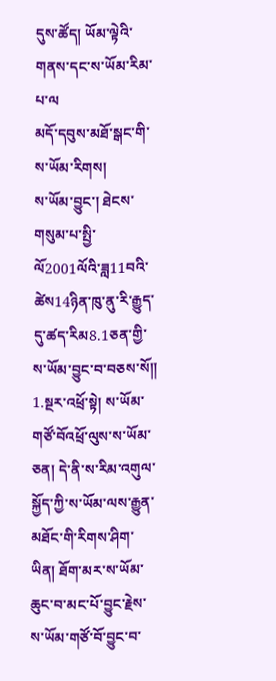དུས་ཚོད། ཡོམ་ལྟེའི་གནས་དང་ས་ཡོམ་རིམ་པ་ལ
མདོ་དབུས་མཐོ་སྒང་གི་ས་ཡོམ་རིགས།
ས་ཡོམ་བྱུང་། ཐེངས་གསུམ་པ་སྤྱི་ལོ2001ལོའི་ཟླ11བའི་ཚེས14ཉིན་ཁུ་ནུ་རི་རྒྱུད་དུ་ཚད་རིམ8.1ཅན་གྱི་ས་ཡོམ་བྱུང་བ་བཅས་སོ༎ 1.སྔར་འཕྲོ་སྟེ། ས་ཡོམ་གཙོ་བོའཕྲོ་ལུས་ས་ཡོམ་ཅན། དེ་ནི་ས་རིམ་འགུལ་སྐྱོད་ཀྱི་ས་ཡོམ་ལས་རྒྱུན་མཐོང་གི་རིགས་ཤིག་ཡིན། ཐོག་མར་ས་ཡོམ་ཆུང་བ་མང་པོ་བྱུང་རྗེས་ས་ཡོམ་གཙོ་བོ་བྱུང་བ་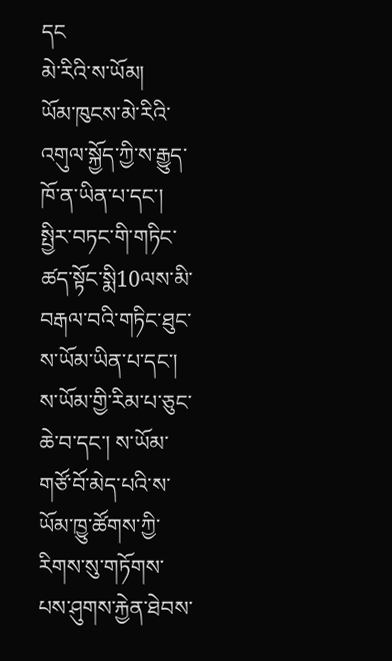དང
མེ་རིའི་ས་ཡོམ།
ཡོམ་ཁུངས་མེ་རིའི་འགུལ་སྐྱོད་ཀྱི་ས་རྒྱུད་ཁོ་ན་ཡིན་པ་དང་། སྤྱིར་བཏང་གི་གཏིང་ཚད་སྟོང་སྨི10ལས་མི་བརྒལ་བའི་གཏིང་ཐུང་ས་ཡོམ་ཡིན་པ་དང་། ས་ཡོམ་གྱི་རིམ་པ་ཅུང་ཆེ་བ་དང་། ས་ཡོམ་གཙོ་བོ་མེད་པའི་ས་ཡོམ་ཁྱུ་ཚོགས་ཀྱི་རིགས་སུ་གཏོགས་པས་ཤུགས་རྐྱེན་ཐེབས་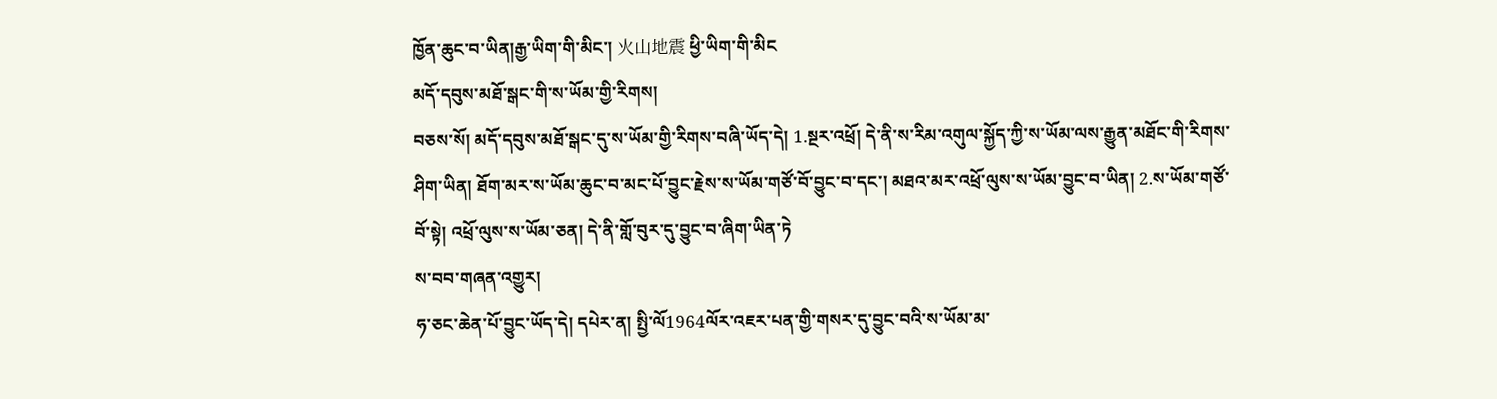ཁྱོན་ཆུང་བ་ཡིན།རྒྱ་ཡིག་གི་མིང་། 火山地震 ཕྱི་ཡིག་གི་མིང
མདོ་དབུས་མཐོ་སྒང་གི་ས་ཡོམ་གྱི་རིགས།
བཅས་སོ། མདོ་དབུས་མཐོ་སྒང་དུ་ས་ཡོམ་གྱི་རིགས་བཞི་ཡོད་དེ། 1.སྔར་འཕྲོ། དེ་ནི་ས་རིམ་འགུལ་སྐྱོད་ཀྱི་ས་ཡོམ་ལས་རྒྱུན་མཐོང་གི་རིགས་ཤིག་ཡིན། ཐོག་མར་ས་ཡོམ་ཆུང་བ་མང་པོ་བྱུང་རྗེས་ས་ཡོམ་གཙོ་བོ་བྱུང་བ་དང་། མཐའ་མར་འཕྲོ་ལུས་ས་ཡོམ་བྱུང་བ་ཡིན། 2.ས་ཡོམ་གཙོ་བོ་སྟེ། འཕྲོ་ལུས་ས་ཡོམ་ཅན། དེ་ནི་གློ་བུར་དུ་བྱུང་བ་ཞིག་ཡིན་ཏེ
ས་བབ་གཞན་འགྱུར།
ཧ་ཅང་ཆེན་པོ་བྱུང་ཡོད་དེ། དཔེར་ན། སྤྱི་ལོ1964ལོར་འཇར་པན་གྱི་གསར་དུ་བྱུང་བའི་ས་ཡོམ་མ་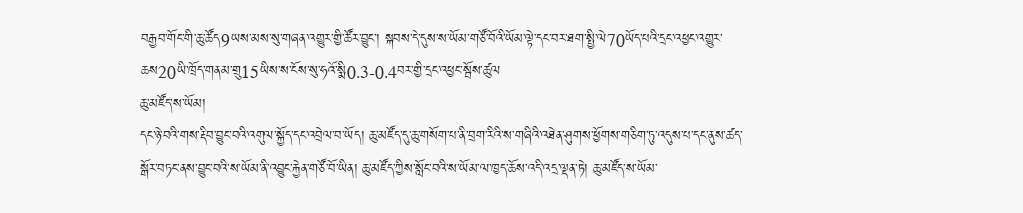བརྒྱབ་གོང་གི་ཆུ་ཚོད9ཡས་མས་སུ་གཞན་འགྱུར་གྱི་ཚོར་བྱུང་། སྐབས་དེ་དུས་ས་ཡོམ་གཙོ་བོའི་ཡོམ་ལྟེ་དང་བར་ཐག་སྤྱི་ལེ70ཡོད་པའི་དྲང་འཕྱང་འགྱུར་ཆས20ཡི་ཁྲོད་གནམ་གྲུ15ཡིས་ས་ངོས་སུ་ཧའོ་སྨི0.3-0.4བར་གྱི་དྲང་འཕྱང་སྦོས་ཚུལ
ཆུ་མཛོད་ས་ཡོམ།
དང་ཉེ་བའི་གས་རྡིབ་བྱུང་བའི་འགུལ་སྐྱོད་དང་འབྲེལ་བ་ཡོད། ཆུ་མཛོད་དུ་ཆུ་གསོག་པ་ནི་བྲག་རིའི་ས་གཞིའི་འཐེན་ཤུགས་ཕྱོགས་གཅིག་ཏུ་འདུས་པ་དང་ནུས་ཚད་སྒོར་བཏང་ནས་བྱུང་བའི་ས་ཡོམ་ནི་འབྱུང་རྐྱེན་གཙོ་བོ་ཡིན། ཆུ་མཛོད་ཀྱིས་སློང་བའི་ས་ཡོམ་ལ་ཁྱད་ཆོས་འདི་འདྲ་ལྡན་ཏེ། ཆུ་མཛོད་ས་ཡོམ་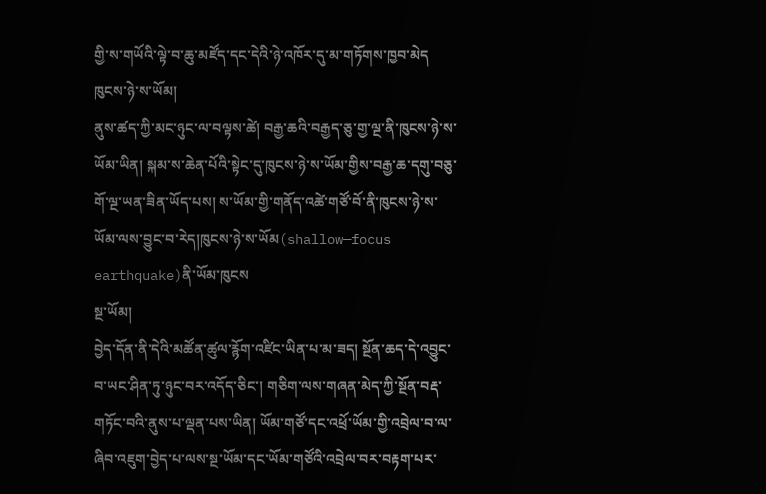གྱི་ས་གཡོའི་ལྟེ་བ་ཆུ་མཛོད་དང་དེའི་ཉེ་འཁོར་དུ་མ་གཏོགས་ཁྱབ་མེད
ཁུངས་ཉེ་ས་ཡོམ།
ནུས་ཚད་ཀྱི་མང་ཉུང་ལ་བལྟས་ཚེ། བརྒྱ་ཆའི་བརྒྱད་ཅུ་གྱ་ལྔ་ནི་ཁུངས་ཉེ་ས་ཡོམ་ཡིན། སྐམ་ས་ཆེན་པོའི་སྟེང་དུ་ཁུངས་ཉེ་ས་ཡོམ་གྱིས་བརྒྱ་ཆ་དགུ་བཅུ་གོ་ལྔ་ཡན་ཟིན་ཡོད་པས། ས་ཡོམ་གྱི་གནོད་འཚེ་གཙོ་བོ་ནི་ཁུངས་ཉེ་ས་ཡོམ་ལས་བྱུང་བ་རེད།ཁུངས་ཉེ་ས་ཡོམ(shallow—focus earthquake)ནི་ཡོམ་ཁུངས
སྔ་ཡོམ།
བྱེད་དོན་ནི་དེའི་མཚོན་ཚུལ་རྙོག་འཛིང་ཡིན་པ་མ་ཟད། སྔོན་ཆད་དེ་འབྱུང་བ་ཡང་ཤིན་ཏུ་ཉུང་བར་འདོད་ཅིང་། གཅིག་ལས་གཞན་མེད་ཀྱི་སྔོན་བརྡ་གཏོང་བའི་ནུས་པ་ལྡན་པས་ཡིན། ཡོམ་གཙོ་དང་འཕྲོ་ཡོམ་གྱི་འབྲེལ་བ་ལ་ཞིབ་འཇུག་བྱེད་པ་ལས་སྔ་ཡོམ་དང་ཡོམ་གཙོའི་འབྲེལ་བར་བརྟག་པར་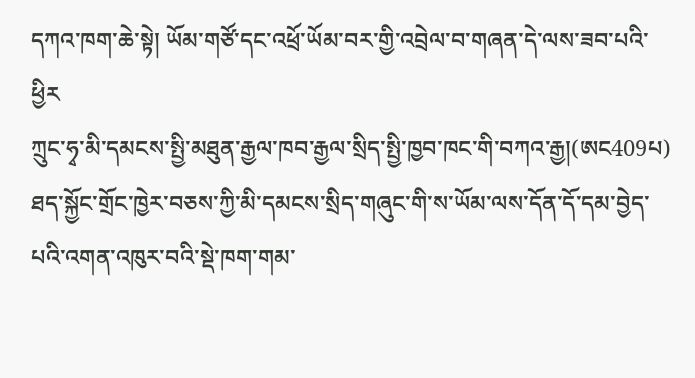དཀའ་ཁག་ཆེ་སྟེ། ཡོམ་གཙོ་དང་འཕྲོ་ཡོམ་བར་གྱི་འབྲེལ་བ་གཞན་དེ་ལས་ཟབ་པའི་ཕྱིར
ཀྲུང་ཧྭ་མི་དམངས་སྤྱི་མཐུན་རྒྱལ་ཁབ་རྒྱལ་སྲིད་སྤྱི་ཁྱབ་ཁང་གི་བཀའ་རྒྱ།(ཨང409པ)
ཐད་སྐྱོང་གྲོང་ཁྱེར་བཅས་ཀྱི་མི་དམངས་སྲིད་གཞུང་གི་ས་ཡོམ་ལས་དོན་དོ་དམ་བྱེད་པའི་འགན་འཁུར་བའི་སྡེ་ཁག་གམ་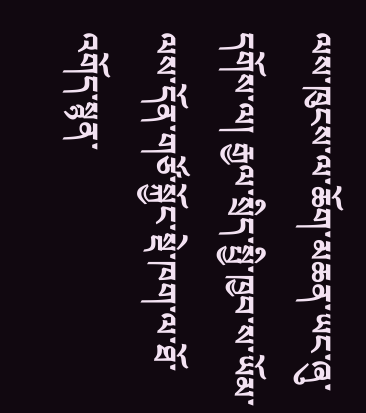ལས་ཁུངས་ལ་ཆོག་མཆན་ཡང་ཞུ་དགོས་ལ། རྒྱལ་སྲིད་སྤྱི་ཁྱབ་ས་ཡོམ་ལས་དོན་གཙོ་སྐྱོང་སྡེ་ཁག་ལ་ཐོ་འགོད་སྙན་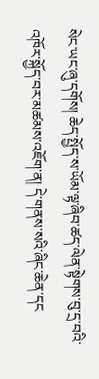སེང་ཡང་ཞུ་དགོས། ཆེད་སྤྱོད་ས་ཡོམ་ལྟ་ཞིབ་ཚད་ལེན་སྟེགས་བུ་དྲ་བའི་འཁོར་སྐྱོད་བར་མཚམས་འཇོག་ན། དེ་གནས་སའི་ཞིང་ཆེན་དང